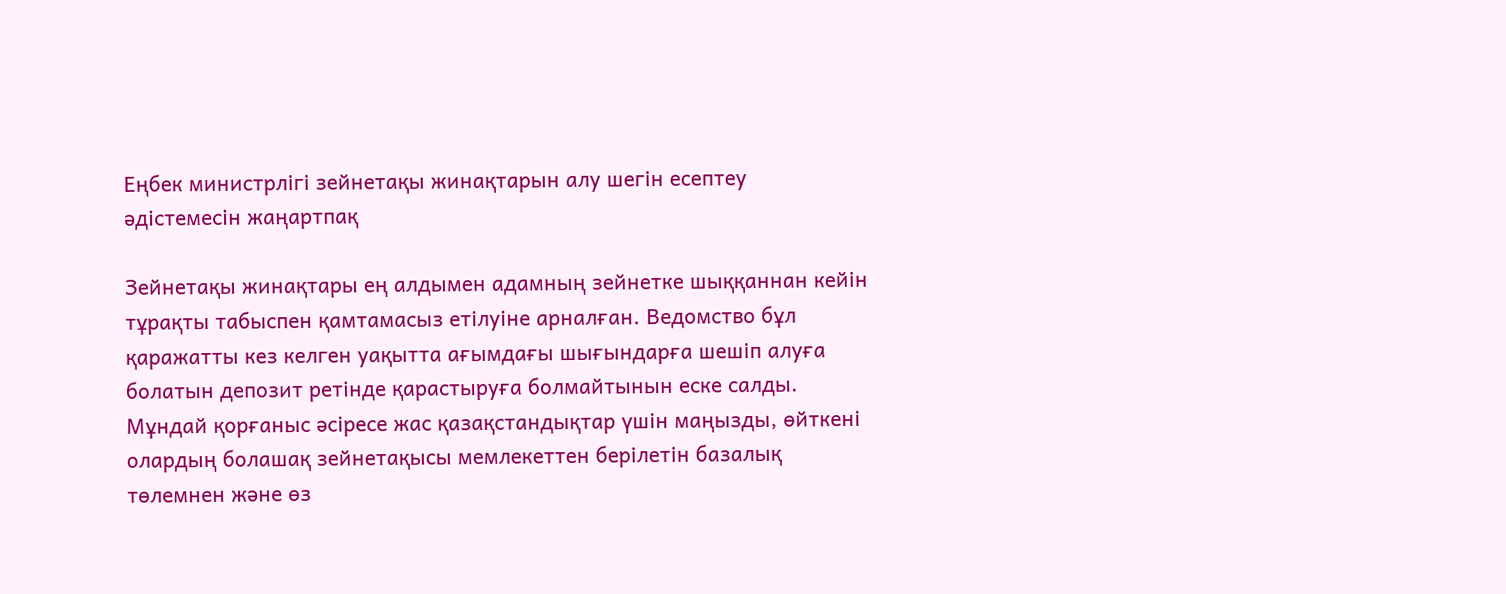Еңбек министрлігі зейнетақы жинақтарын алу шегін есептеу әдістемесін жаңартпақ

Зейнетақы жинақтары ең алдымен адамның зейнетке шыққаннан кейін тұрақты табыспен қамтамасыз етілуіне арналған. Ведомство бұл қаражатты кез келген уақытта ағымдағы шығындарға шешіп алуға болатын депозит ретінде қарастыруға болмайтынын еске салды. Мұндай қорғаныс әсіресе жас қазақстандықтар үшін маңызды, өйткені олардың болашақ зейнетақысы мемлекеттен берілетін базалық төлемнен және өз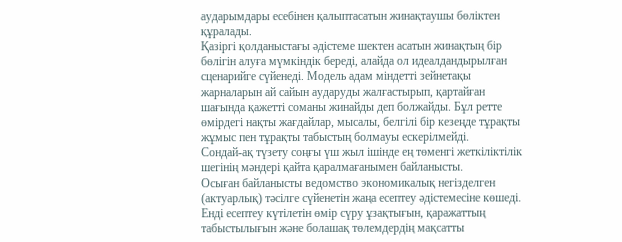аударымдары есебінен қалыптасатын жинақтаушы бөліктен құралады.
Қазіргі қолданыстағы әдістеме шектен асатын жинақтың бір бөлігін алуға мүмкіндік береді, алайда ол идеалдандырылған сценарийге сүйенеді. Модель адам міндетті зейнетақы жарналарын ай сайын аударуды жалғастырып, қартайған шағында қажетті соманы жинайды деп болжайды. Бұл ретте өмірдегі нақты жағдайлар, мысалы, белгілі бір кезеңде тұрақты жұмыс пен тұрақты табыстың болмауы ескерілмейді.
Сондай-ақ түзету соңғы үш жыл ішінде ең төменгі жеткіліктілік шегінің мәндері қайта қаралмағанымен байланысты.
Осыған байланысты ведомство экономикалық негізделген (актуарлық) тәсілге сүйенетін жаңа есептеу әдістемесіне көшеді. Енді есептеу күтілетін өмір сүру ұзақтығын, қаражаттың табыстылығын және болашақ төлемдердің мақсатты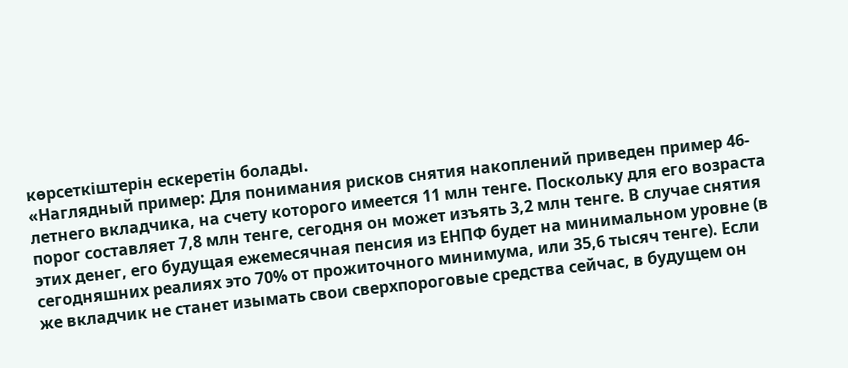көрсеткіштерін ескеретін болады.
«Наглядный пример: Для понимания рисков снятия накоплений приведен пример 46-летнего вкладчика, на счету которого имеется 11 млн тенге. Поскольку для его возраста порог составляет 7,8 млн тенге, сегодня он может изъять 3,2 млн тенге. В случае снятия этих денег, его будущая ежемесячная пенсия из ЕНПФ будет на минимальном уровне (в сегодняшних реалиях это 70% от прожиточного минимума, или 35,6 тысяч тенге). Если же вкладчик не станет изымать свои сверхпороговые средства сейчас, в будущем он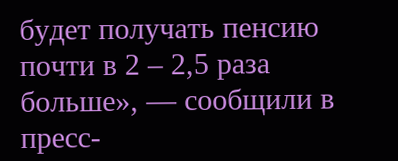будет получать пенсию почти в 2 – 2,5 раза больше», — сообщили в пресс-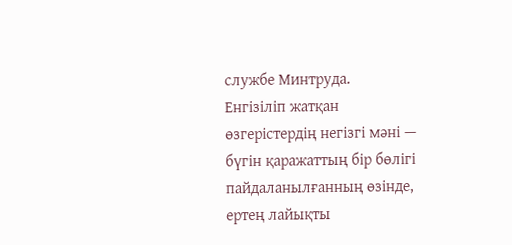службе Минтруда.
Енгізіліп жатқан өзгерістердің негізгі мәні — бүгін қаражаттың бір бөлігі пайдаланылғанның өзінде, ертең лайықты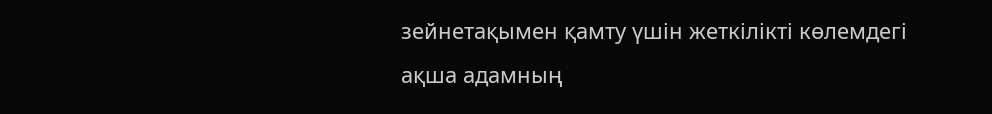зейнетақымен қамту үшін жеткілікті көлемдегі ақша адамның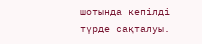шотында кепілді түрде сақталуы.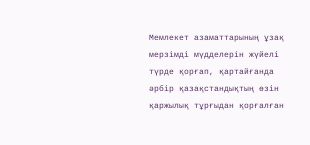Мемлекет азаматтарының ұзақ мерзімді мүдделерін жүйелі түрде қорғап, қартайғанда әрбір қазақстандықтың өзін қаржылық тұрғыдан қорғалған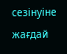сезінуіне жағдай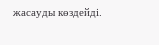жасауды көздейді.